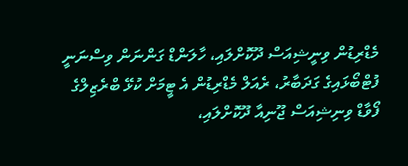މެޑްރިޑުން ވިނީޝިއަސް ދޫކޮށްލައި، ހާލަންޑް ގަންނަން ވިސްނަނީ
ފުޓްބޯޅައިގެ ގަދަބާރު، ރެއަލް މެޑްރިޑުން އެ ޓީމަށް ކުޅޭ ބްރެޒިލްގެ ފޯވާޑް ވިނިޝިއަސް ޖޫނިއާ ދޫކޮށްލައި،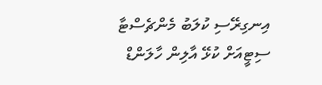އިނގިރޭސި ކުލަބު މެންޗެސްޓާ ސިޓީއަށް ކުޅޭ އާލިން ހާލަންޑް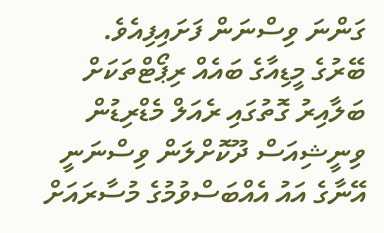ގަންނަ ވިސްނަން ފަށައިފިއެވެ.
ބޭރުގެ މީޑިއާގެ ބައެއް ރިޕޯޓްތަކަށް ބަލާއިރު ގޮތުގައި ރެއަލް މެޑްރިޑުން ވިނީޝިއަސް ދޫކޮށްލަން ވިސްނަނީ އޭނާގެ އައު އެއްބަސްވުމުގެ މުސާރައަށް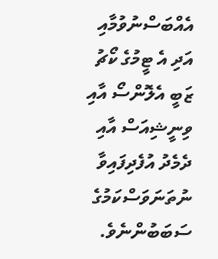އެއްބަސްނުވުމާއި އަދި އެ ޓީމުގެ ކޯޗު ޒަބީ އެލޮންސޯ އާއި ވިނީޝިއަސް އާއި ދެމެދު އުފެދިފައިވާ ނުތަނަވަސްކަމުގެ ސަބަބުންނެވެ.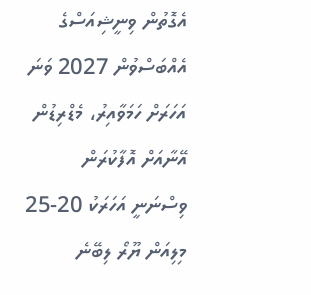އެގޮތުން ވިނީޝިއަސްގެ އެއްބަސްވުން 2027 ވަނަ އަހަރަށް ހަމަވާއިރު، މެޑްރިޑުން އޭނާއަށް އޮފާކުރަން ވިސްނަނީ އަހަރަކު 20-25 މިލިއަން ޔޫރޯ ލިބޭނެ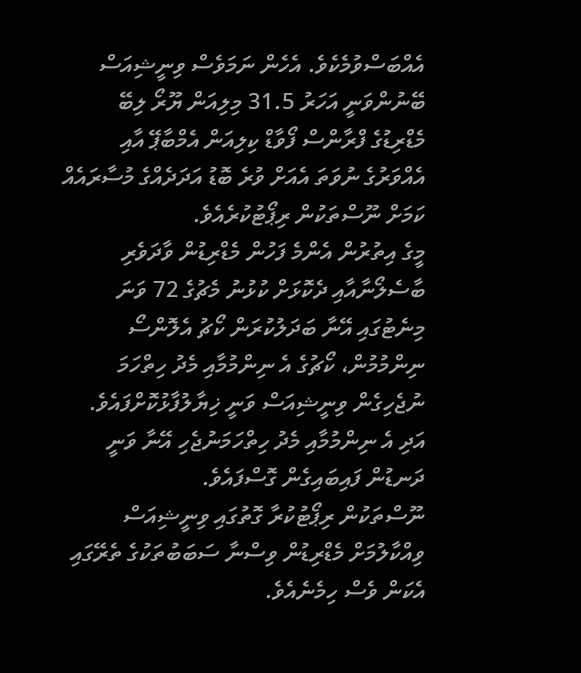އެއްބަސްވުމެކެވެ. އެހެން ނަމަވެސް ވިނީޝިއަސް ބޭނުންވަނީ އަހަރު 31.5 މިލިއަން ޔޫރޯ ލިބޭ މެޑްރިޑުގެ ފްރާންސް ފޯވާޑް ކިލިއަން އެމްބާޕޭ އާއި އެއްވަރުގެ ނުވަތަ އެއަށް ވުރެ ބޮޑު އަދަދެއްގެ މުސާރައެއް ކަމަށް ނޫސްތަކުން ރިޕޯޓުކުރެއެވެ.
މީގެ އިތުރުން އެންމެ ފަހުން މެޑްރިޑުން ވާދަވެރި ބާސެލޯނާއާއި ދެކޮޅަށް ކުޅުނު މެޗުގެ 72 ވަނަ މިނެޓުގައި އޭނާ ބަދަލުކުރަން ކޯޗު އެލޮންސޯ ނިންމުމުން، ކޯޗުގެ އެ ނިންމުމާއި މެދު ހިތްހަމަ ނުޖެހިގެން ވިނީޝިއަސް ވަނީ ޚިޔާލުފާޅުކޮށްފައެވެ. އަދި އެ ނިންމުމާއި މެދު ހިތްހަމަނުޖެހި އޭނާ ވަނީ ދަނޑުން ފައިބައިގެން ގޮސްފައެވެ.
ނޫސްތަކުން ރިޕޯޓުކުރާ ގޮތުގައި ވިނީޝިއަސް ވިއްކާލުމަށް މެޑްރިޑުން ވިސްނާ ސަބަބުތަކުގެ ތެރޭގައި އެކަން ވެސް ހިމެނެއެވެ.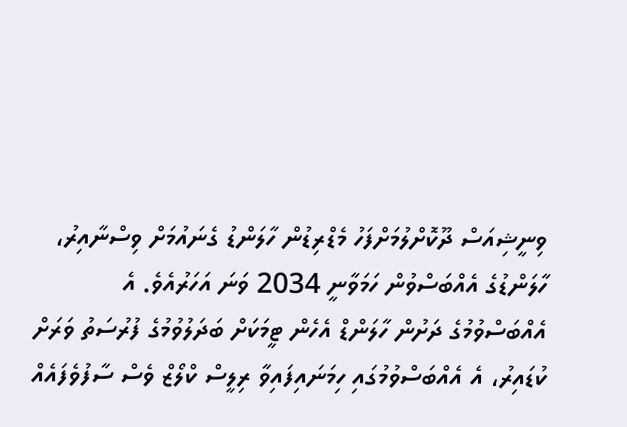ވިނީޝިއަސް ދޫކޮށްލުމަށްފަހު މެޑްރިޑުން ހާލަންޑު ގެނައުމަށް ވިސްނާއިރު، ހާލަންޑުގެ އެއްބަސްވުން ހަމަވާނީ 2034 ވަނަ އަހަރުއެވެ. އެ އެއްބަސްވުމުގެ ދަށުން ހާލަންޑް އެހެން ޓީމަކަށް ބަދަލުވުމުގެ ފުރުސަތު ވަރަށް ކުޑައިރު، އެ އެއްބަސްވުމުގައި ހިމަނައިފައިވާ ރިލީސް ކްލޯޒް ވެސް ސާފުވެފައެއް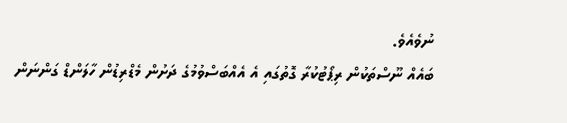ނުވެއެވެ.
ބައެއް ނޫސްތަކުން ރިޕޯޓުކުރާ ގޮތުގައި އެ އެއްބަސްވުމުގެ ދަށުން މެޑްރިޑުން ހާލަންޑް ގަންނަން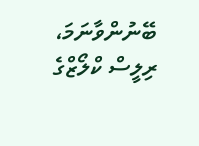ބޭނުންވާނަމަ، ރިލީސް ކްލޯޒްގެ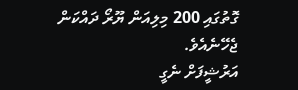ގޮތުގައި 200 މިލިއަން ޔޫރޯ ދައްކަން ޖެހޭނެއެވެ.
އަރުޝީފަށް ނެގީ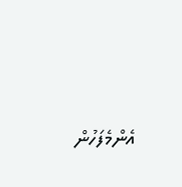އެންމެފަހުން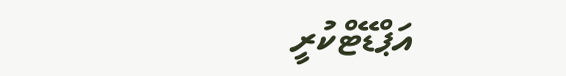އަޕްޑޭޓްކުރީ